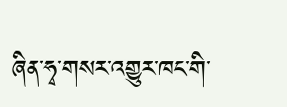ཞིན་ཧྭ་གསར་འགྱུར་ཁང་གི་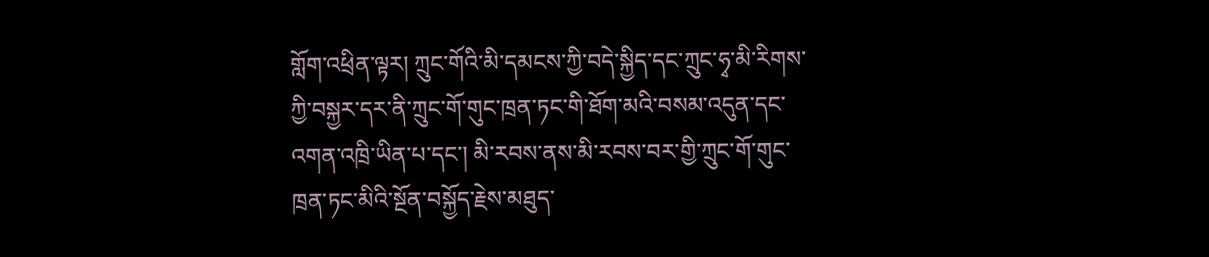གློག་འཕྲིན་ལྟར། ཀྲུང་གོའི་མི་དམངས་ཀྱི་བདེ་སྐྱིད་དང་ཀྲུང་ཧྭ་མི་རིགས་ཀྱི་བསྐྱར་དར་ནི་ཀྲུང་གོ་གུང་ཁྲན་ཏང་གི་ཐོག་མའི་བསམ་འདུན་དང་འགན་འཁྲི་ཡིན་པ་དང་། མི་རབས་ནས་མི་རབས་བར་གྱི་ཀྲུང་གོ་གུང་ཁྲན་ཏང་མིའི་སྔོན་བསྐྱོད་རྗེས་མཐུད་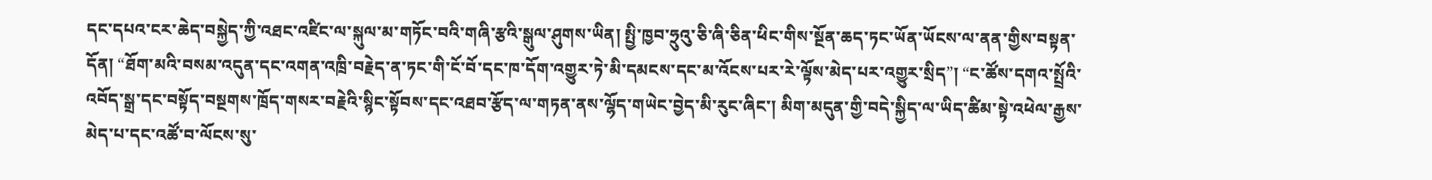དང་དཔའ་ངར་ཆེད་བསྐྱེད་ཀྱི་འཐང་འཛིང་ལ་སྐུལ་མ་གཏོང་བའི་གཞི་རྩའི་སྒུལ་ཤུགས་ཡིན། སྤྱི་ཁྱབ་ཧྲུའུ་ཅི་ཞི་ཅིན་ཕིང་གིས་སྔོན་ཆད་ཏང་ཡོན་ཡོངས་ལ་ནན་གྱིས་བསྟན་དོན། “ཐོག་མའི་བསམ་འདུན་དང་འགན་འཁྲི་བརྗེད་ན་ཏང་གི་ངོ་བོ་དང་ཁ་དོག་འགྱུར་ཏེ་མི་དམངས་དང་མ་འོངས་པར་རེ་ལྟོས་མེད་པར་འགྱུར་སྲིད”། “ང་ཚོས་དགའ་སྤྲོའི་འབོད་སྒྲ་དང་བསྟོད་བསྔགས་ཁྲོད་གསར་བརྗེའི་སྙིང་སྟོབས་དང་འཐབ་རྩོད་ལ་གཏན་ནས་ལྷོད་གཡེང་བྱེད་མི་རུང་ཞིང་། མིག་མདུན་གྱི་བདེ་སྐྱིད་ལ་ཡིད་ཚིམ་སྟེ་འཕེལ་རྒྱས་མེད་པ་དང་འཚོ་བ་ལོངས་སུ་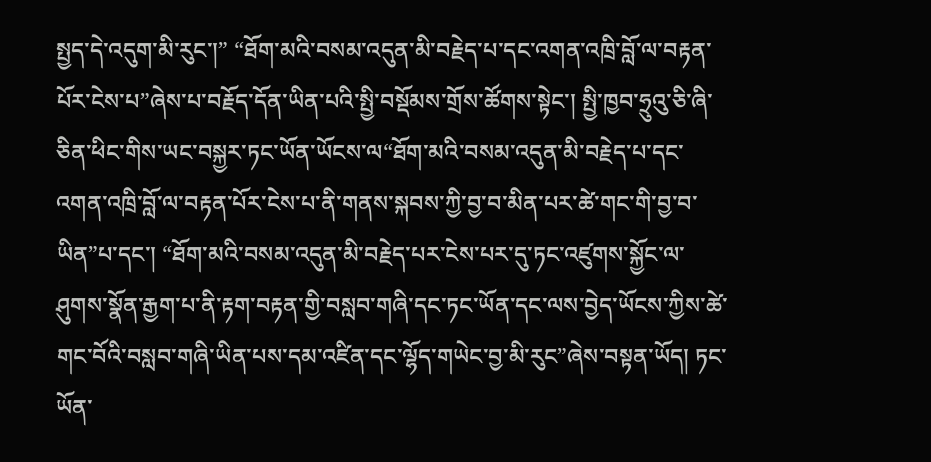སྤྱད་དེ་འདུག་མི་རུང་།” “ཐོག་མའི་བསམ་འདུན་མི་བརྗེད་པ་དང་འགན་འཁྲི་བློ་ལ་བརྟན་པོར་ངེས་པ”ཞེས་པ་བརྗོད་དོན་ཡིན་པའི་སྤྱི་བསྡོམས་གྲོས་ཚོགས་སྟེང་། སྤྱི་ཁྱབ་ཧྲུའུ་ཅི་ཞི་ཅིན་ཕིང་གིས་ཡང་བསྐྱར་ཏང་ཡོན་ཡོངས་ལ“ཐོག་མའི་བསམ་འདུན་མི་བརྗེད་པ་དང་འགན་འཁྲི་བློ་ལ་བརྟན་པོར་ངེས་པ་ནི་གནས་སྐབས་ཀྱི་བྱ་བ་མིན་པར་ཚེ་གང་གི་བྱ་བ་ཡིན”པ་དང་། “ཐོག་མའི་བསམ་འདུན་མི་བརྗེད་པར་ངེས་པར་དུ་ཏང་འཛུགས་སྐྱོང་ལ་ཤུགས་སྣོན་རྒྱག་པ་ནི་རྟག་བརྟན་གྱི་བསླབ་གཞི་དང་ཏང་ཡོན་དང་ལས་བྱེད་ཡོངས་ཀྱིས་ཚེ་གང་བོའི་བསླབ་གཞི་ཡིན་པས་དམ་འཛིན་དང་ལྷོད་གཡེང་བྱ་མི་རུང”ཞེས་བསྟན་ཡོད། ཏང་ཡོན་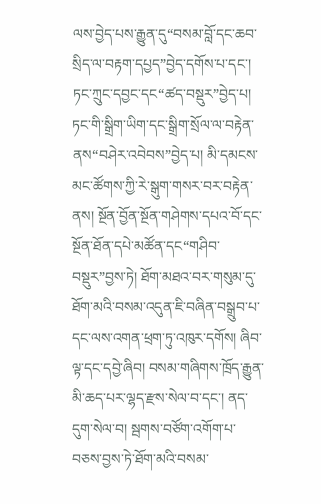ལས་བྱེད་པས་རྒྱུན་དུ“བསམ་བློ་དང་ཆབ་སྲིད་ལ་བརྟག་དཔྱད”བྱེད་དགོས་པ་དང་། ཏང་ཀྲུང་དབྱང་དང“ཚད་བསྡུར”བྱེད་པ། ཏང་གི་སྒྲིག་ཡིག་དང་སྒྲིག་སྲོལ་ལ་བརྟེན་ནས“བཤེར་འབེབས”བྱེད་པ། མི་དམངས་མང་ཚོགས་ཀྱི་རེ་སྒུག་གསར་བར་བརྟེན་ནས། སྔོན་བྱོན་སྔོན་གཤེགས་དཔའ་བོ་དང་སྔོན་ཐོན་དཔེ་མཚོན་དང“གཤིབ་བསྡུར”བྱས་ཏེ། ཐོག་མཐའ་བར་གསུམ་དུ་ཐོག་མའི་བསམ་འདུན་ཇི་བཞིན་བསྒྲུབ་པ་དང་ལས་འགན་ཕྲག་ཏུ་འཁུར་དགོས། ཞིབ་ལྟ་དང་དབྱེ་ཞིབ། བསམ་གཞིགས་ཁྲོད་རྒྱུན་མི་ཆད་པར་ལྷད་རྫས་སེལ་བ་དང་། ནད་དུག་སེལ་བ། སྦགས་བཙོག་འགོག་པ་བཅས་བྱས་ཏེ་ཐོག་མའི་བསམ་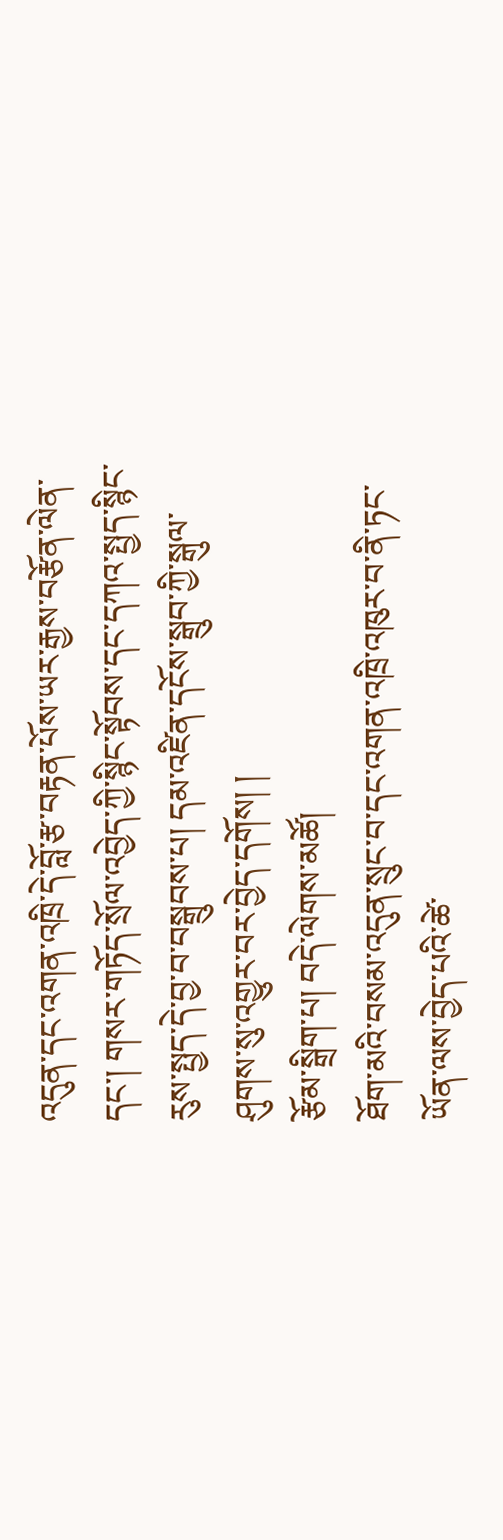འདུན་དང་འགན་འཁྲི་དེ་བློ་རྩ་བརྟན་པོས་ཡར་རྒྱས་བརྩོན་ལེན་དང་། གསར་གཏོད་སྲོལ་འབྱེད་ཀྱི་སྙིང་སྟོབས་དང་དཀའ་སྤྱད་སྙིང་རུས་སྤྱད་དེ་བྱ་བ་བསྒྲུབས་པ། དམ་འཛིན་དངོས་སྒྲུབ་ཀྱི་སྒུལ་ཤུགས་སུ་འགྱུར་བར་བྱེད་དགོས། །
རྩོམ་སྒྲིག་པ། བདེ་ལེགས་མཚོ།
ཐོག་མའི་བསམ་འདུན་སྲུང་བ་དང་འགན་འཁྲི་འཁུར་བ་ནི་ཏང་ཡོན་ལས་བྱེད་པའི་ཚེ་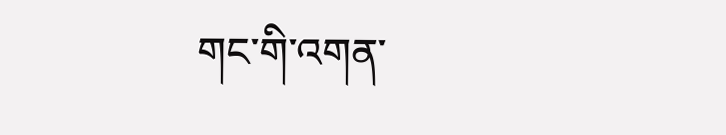གང་གི་འགན་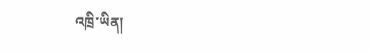འཁྲི་ཡིན།